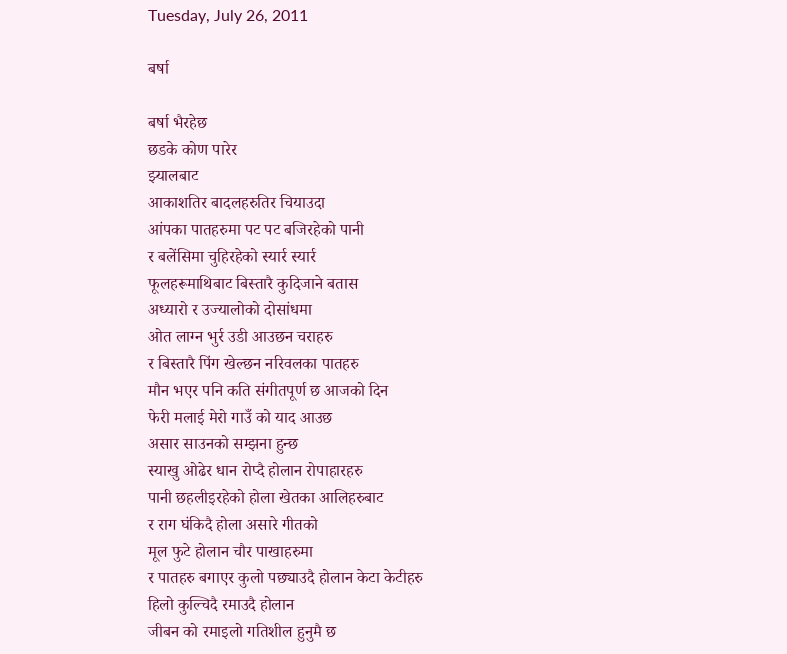Tuesday, July 26, 2011

बर्षा

बर्षा भैरहेछ
छडके कोण पारेर
झ्यालबाट
आकाशतिर बादलहरुतिर चियाउदा
आंपका पातहरुमा पट पट बजिरहेको पानी
र बलेंसिमा चुहिरहेको स्यार्र स्यार्र
फूलहरूमाथिबाट बिस्तारै कुदिजाने बतास
अध्यारो र उज्यालोको दोसांधमा
ओत लाग्न भुर्र उडी आउछन चराहरु
र बिस्तारै पिंग खेल्छन नरिवलका पातहरु
मौन भएर पनि कति संगीतपूर्ण छ आजको दिन
फेरी मलाई मेरो गाउँ को याद आउछ
असार साउनको सम्झना हुन्छ
स्याखु ओढेर धान रोप्दै होलान रोपाहारहरु
पानी छहलीइरहेको होला खेतका आलिहरुबाट
र राग घंकिदै होला असारे गीतको
मूल फुटे होलान चौर पाखाहरुमा
र पातहरु बगाएर कुलो पछ्याउदै होलान केटा केटीहरु
हिलो कुल्चिदै रमाउदै होलान
जीबन को रमाइलो गतिशील हुनुमै छ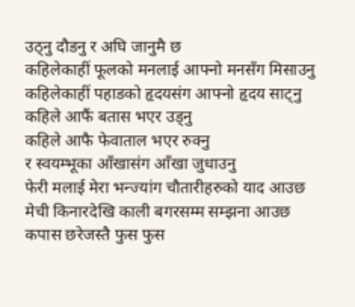उठ्नु दौडनु र अघि जानुमै छ
कहिलेकाहीं फूलको मनलाई आफ्नो मनसँग मिसाउनु
कहिलेकाहीं पहाडको हृदयसंग आफ्नो हृदय साट्नु
कहिले आफैं बतास भएर उड्नु
कहिले आफै फेवाताल भएर रुक्नु
र स्वयम्भूका आँखासंग आँखा जुधाउनु
फेरी मलाई मेरा भन्ज्यांग चौतारीहरुको याद आउछ
मेची किनारदेखि काली बगरसम्म सम्झना आउछ
कपास छरेजस्तै फुस फुस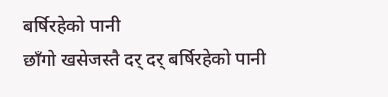बर्षिरहेको पानी
छाँगो खसेजस्तै दर् दर् बर्षिरहेको पानी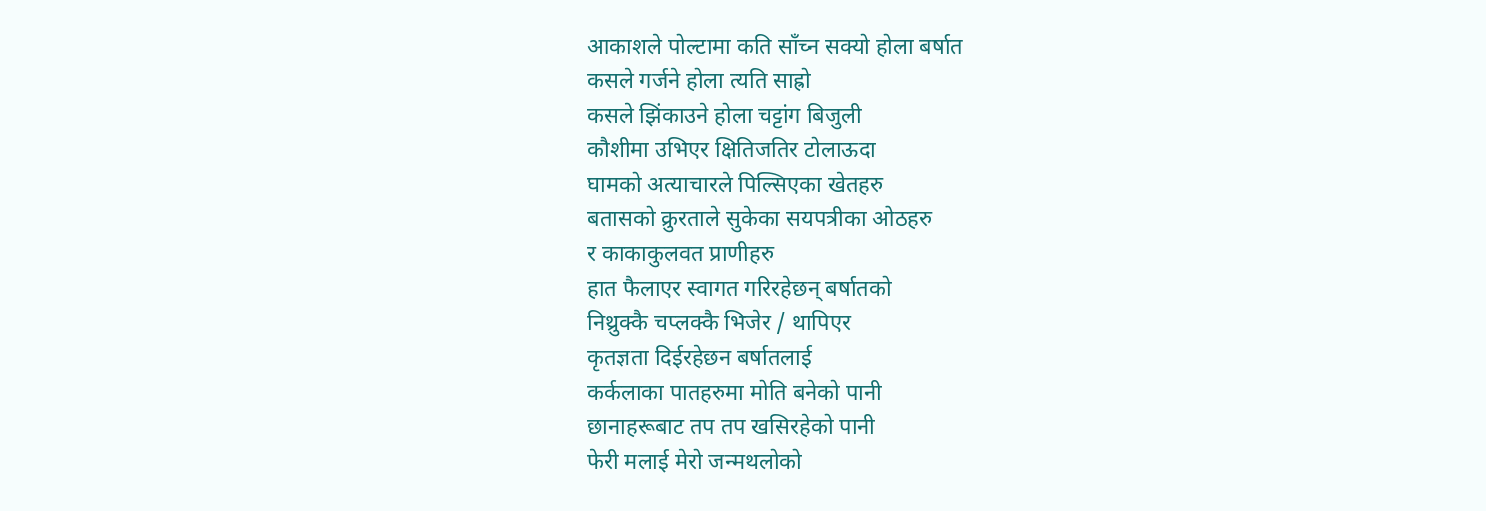आकाशले पोल्टामा कति साँच्न सक्यो होला बर्षात
कसले गर्जने होला त्यति साह्रो
कसले झिंकाउने होला चट्टांग बिजुली
कौशीमा उभिएर क्षितिजतिर टोलाऊदा
घामको अत्याचारले पिल्सिएका खेतहरु
बतासको क्रुरताले सुकेका सयपत्रीका ओठहरु
र काकाकुलवत प्राणीहरु
हात फैलाएर स्वागत गरिरहेछन् बर्षातको
निथ्रुक्कै चप्लक्कै भिजेर / थापिएर
कृतज्ञता दिईरहेछन बर्षातलाई
कर्कलाका पातहरुमा मोति बनेको पानी
छानाहरूबाट तप तप खसिरहेको पानी
फेरी मलाई मेरो जन्मथलोको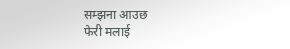सम्झना आउछ
फेरी मलाई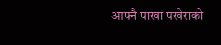आफ्नै पाखा पखेराको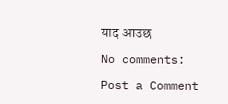याद आउछ

No comments:

Post a Comment